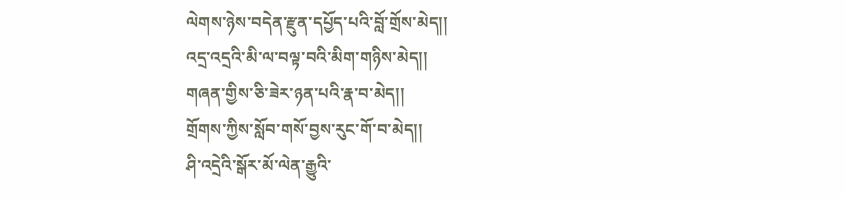ལེགས་ཉེས་བདེན་རྫུན་དཔྱོད་པའི་བློ་གྲོས་མེད།།
འདྲ་འདྲའི་མི་ལ་བལྟ་བའི་མིག་གཉིས་མེད།།
གཞན་གྱིས་ཅི་ཟེར་ཉན་པའི་རྣ་བ་མེད།།
གྲོགས་ཀྱིས་སློབ་གསོ་བྱས་རུང་གོ་བ་མེད།།
ཤི་འདྲེའི་སྒོར་མོ་ལེན་རྒྱུའི་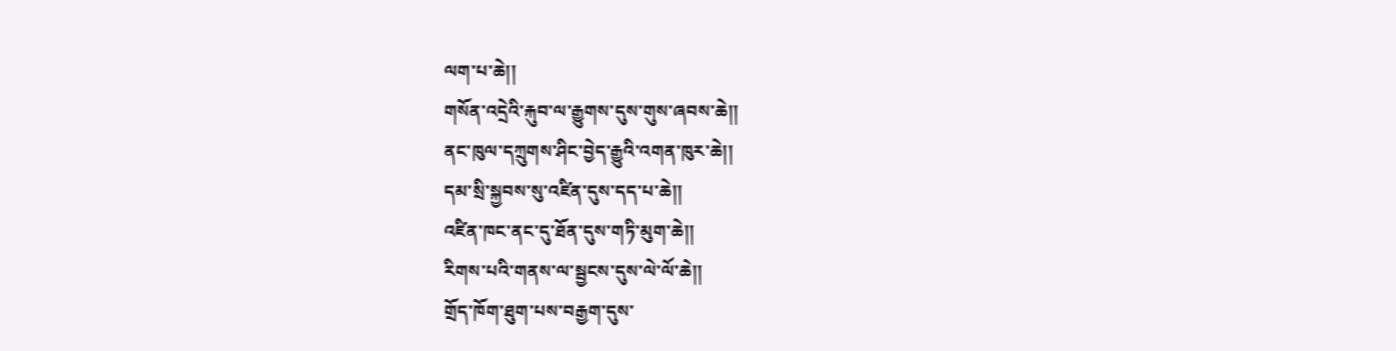ལག་པ་ཆེ།།
གསོན་འདྲེའི་རྐུབ་ལ་རྒྱུགས་དུས་གུས་ཞབས་ཆེ།།
ནང་ཁུལ་དཀྲུགས་ཤིང་བྱེད་རྒྱུའི་འགན་ཁུར་ཆེ།།
དམ་སྲི་སྐྱབས་སུ་འཛིན་དུས་དད་པ་ཆེ།།
འཛིན་ཁང་ནང་དུ་ཐོན་དུས་གཏི་མུག་ཆེ།།
རིགས་པའི་གནས་ལ་སྦྱངས་དུས་ལེ་ལོ་ཆེ།།
གྲོད་ཁོག་ཐུག་པས་བརྒྱག་དུས་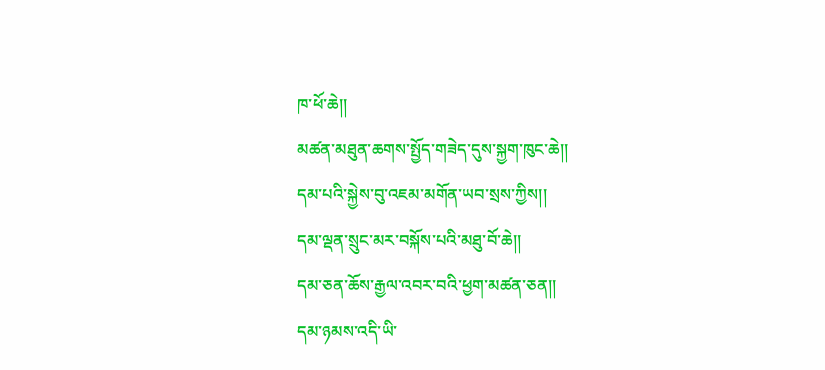ཁ་ཕོ་ཆེ།།
མཚན་མཐུན་ཆགས་སྤྱོད་གཟེད་དུས་སྐྱག་ཁུང་ཆེ།།
དམ་པའི་སྐྱེས་བུ་འཇམ་མགོན་ཡབ་སྲས་ཀྱིས།།
དམ་ལྡན་སྲུང་མར་བསྐོས་པའི་མཐུ་བོ་ཆེ།།
དམ་ཅན་ཆོས་རྒྱལ་འབར་བའི་ཕྱག་མཚན་ཅན།།
དམ་ཉམས་འདི་ཡི་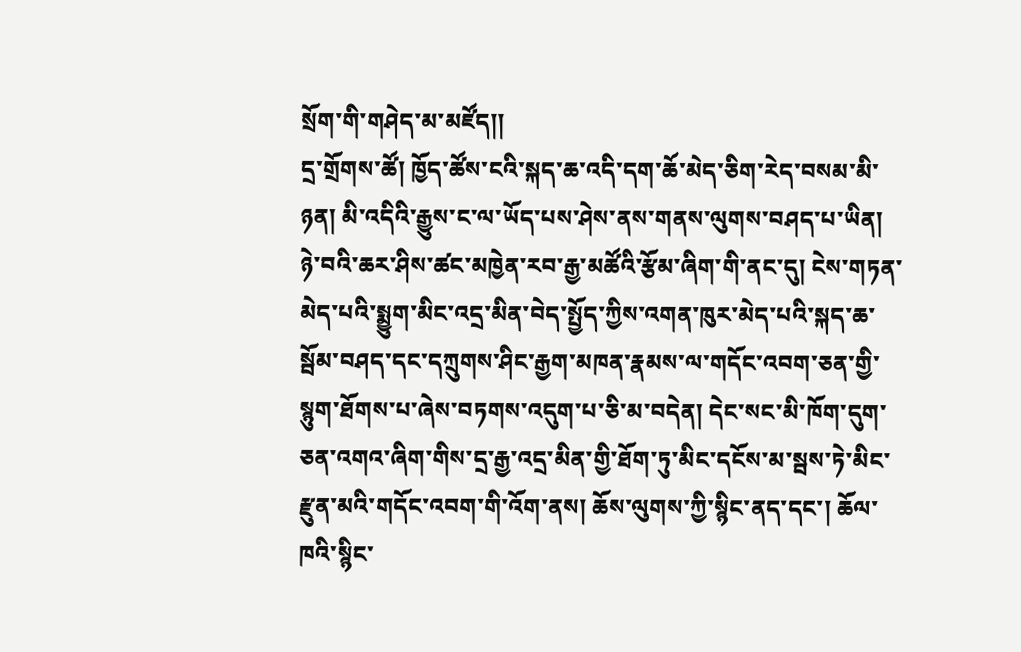སྲོག་གི་གཤེད་མ་མཛོད།།
དྲ་གྲོགས་ཚོ། ཁྱོད་ཚོས་ངའི་སྐད་ཆ་འདི་དག་ཆོ་མེད་ཅིག་རེད་བསམ་མི་ཉན། མི་འདིའི་རྒྱུས་ང་ལ་ཡོད་པས་ཤེས་ནས་གནས་ལུགས་བཤད་པ་ཡིན། ཉེ་བའི་ཆར་ཤིས་ཚང་མཁྱེན་རབ་རྒྱ་མཚོའི་རྩོམ་ཞིག་གི་ནང་དུ། ངེས་གཏན་མེད་པའི་སྨྱུག་མིང་འདྲ་མིན་བེད་སྤྱོད་ཀྱིས་འགན་ཁུར་མེད་པའི་སྐད་ཆ་སྦོམ་བཤད་དང་དཀྲུགས་ཤིང་རྒྱག་མཁན་རྣམས་ལ་གདོང་འབག་ཅན་གྱི་སྙུག་ཐོགས་པ་ཞེས་བཏགས་འདུག་པ་ཅི་མ་བདེན། དེང་སང་མི་ཁོག་དུག་ཅན་འགའ་ཞིག་གིས་དྲ་རྒྱ་འདྲ་མིན་གྱི་ཐོག་ཏུ་མིང་དངོས་མ་སྦས་ཏེ་མིང་རྫུན་མའི་གདོང་འབག་གི་འོག་ནས། ཆོས་ལུགས་ཀྱི་སྙིང་ནད་དང་། ཆོལ་ཁའི་སྙིང་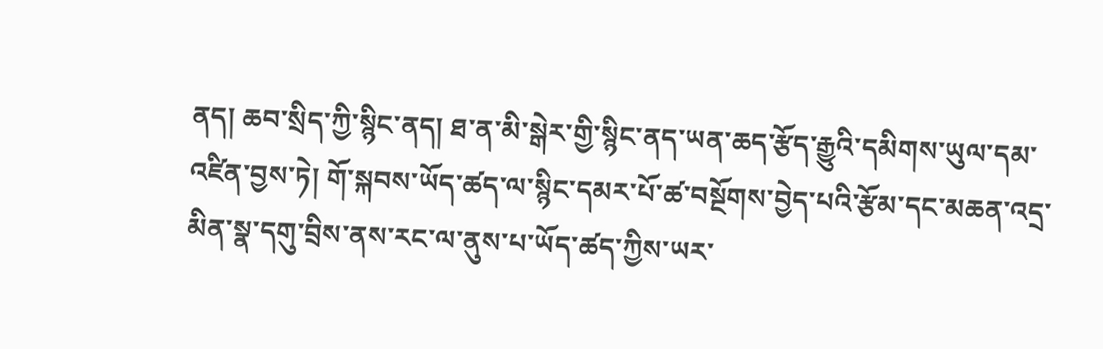ནད། ཆབ་སྲིད་ཀྱི་སྙིང་ནད། ཐ་ན་མི་སྒེར་གྱི་སྙིང་ནད་ཡན་ཆད་རྩོད་རྒྱུའི་དམིགས་ཡུལ་དམ་འཛིན་བྱས་ཏེ། གོ་སྐབས་ཡོད་ཚད་ལ་སྙིང་དམར་པོ་ཚ་བསྔོགས་བྱེད་པའི་རྩོམ་དང་མཆན་འདྲ་མིན་སྣ་དགུ་བྲིས་ནས་རང་ལ་ནུས་པ་ཡོད་ཚད་ཀྱིས་ཡར་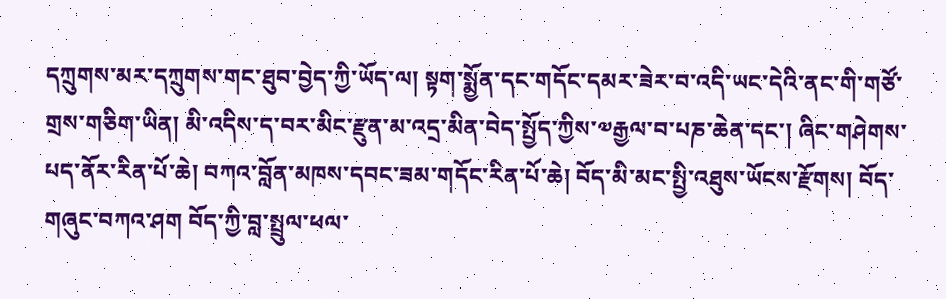དཀྲུགས་མར་དཀྲུགས་གང་ཐུབ་བྱེད་ཀྱི་ཡོད་ལ། སྟག་སྨྱོན་དང་གདོང་དམར་ཟེར་བ་འདི་ཡང་དེའི་ནང་གི་གཙོ་གྲས་གཅིག་ཡིན། མི་འདིས་ད་བར་མིང་རྫུན་མ་འདྲ་མིན་བེད་སྤྱོད་ཀྱིས་༧རྒྱལ་བ་པཎ་ཆེན་དང་། ཞིང་གཤེགས་པད་ནོར་རིན་པོ་ཆེ། བཀའ་བློན་མཁས་དབང་ཟམ་གདོང་རིན་པོ་ཆེ། བོད་མི་མང་སྤྱི་འཐུས་ཡོངས་རྫོགས། བོད་གཞུང་བཀའ་ཤག བོད་ཀྱི་བླ་སྤྲུལ་ཕལ་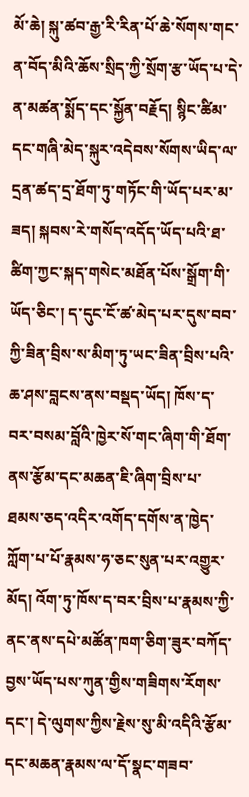མོ་ཆེ། སྐུ་ཚབ་རྒྱ་རི་རིན་པོ་ཆེ་སོགས་གང་ན་བོད་མིའི་ཆོས་སྲིད་ཀྱི་སྲོག་རྩ་ཡོད་པ་དེ་ན་མཚན་སྨོད་དང་སྐྱོན་བརྗོད། སྙིང་ཚིམ་དང་གཞི་མེད་སྐུར་འདེབས་སོགས་ཡིད་ལ་དྲན་ཚད་དྲ་ཐོག་ཏུ་གཏོང་གི་ཡོད་པར་མ་ཟད། སྐབས་རེ་གསོད་འདོད་ཡོད་པའི་ཐ་ཚིག་ཀྱང་སྐད་གསེང་མཐོན་པོས་སྒྲོག་གི་ཡོད་ཅིང་། ད་དུང་ངོ་ཚ་མེད་པར་དུས་བབ་ཀྱི་ཟིན་བྲིས་ས་མིག་ཏུ་ཡང་ཟིན་བྲིས་པའི་ཆ་ཤས་བླངས་ནས་བསྡད་ཡོད། ཁོས་ད་བར་བསམ་བློའི་ཁྱེར་སོ་གང་ཞིག་གི་ཐོག་ནས་རྩོམ་དང་མཆན་ཇི་ཞིག་བྲིས་པ་ཐམས་ཅད་འདིར་འགོད་དགོས་ན་ཁྱེད་ཀློག་པ་པོ་རྣམས་ཧ་ཅང་སུན་པར་འགྱུར་མོད། འོག་ཏུ་ཁོས་ད་བར་བྲིས་པ་རྣམས་ཀྱི་ནང་ནས་དཔེ་མཚོན་ཁག་ཅིག་ཟུར་བཀོད་བྱས་ཡོད་པས་ཀུན་གྱིས་གཟིགས་རོགས་དང་། དེ་ལུགས་ཀྱིས་རྗེས་སུ་མི་འདིའི་རྩོམ་དང་མཆན་རྣམས་ལ་དོ་སྣང་གཟབ་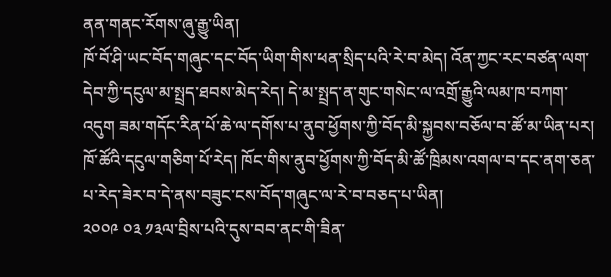ནན་གནང་རོགས་ཞུ་རྒྱུ་ཡིན།
ཁོ་བོ་ཤི་ཡང་བོད་གཞུང་དང་བོད་ཡིག་གིས་ཕན་སྲིད་པའི་རེ་བ་མེད། འོན་ཀྱང་རང་བཙན་ལག་དེབ་ཀྱི་དངུལ་མ་སྤྲད་ཐབས་མེད་རེད། དེ་མ་སྤྲད་ན་གུང་གསེང་ལ་འགྲོ་རྒྱུའི་ལམ་ཁ་བཀག་འདུག ཟམ་གདོང་རིན་པོ་ཆེ་ལ་དགོས་པ་ནུབ་ཕྱོགས་ཀྱི་བོད་མི་སྐྱབས་བཅོལ་བ་ཚོ་མ་ཡིན་པར། ཁོ་ཚོའི་དངུལ་གཅིག་པོ་རེད། ཁོང་གིས་ནུབ་ཕྱོགས་ཀྱི་བོད་མི་ཚོ་ཁྲིམས་འགལ་བ་དང་ནག་ཅན་པ་རེད་ཟེར་བ་དེ་ནས་བཟུང་ངས་བོད་གཞུང་ལ་རེ་བ་བཅད་པ་ཡིན།
༢༠༠༩ ༠༣ ༡༣ལ་བྲིས་པའི་དུས་བབ་ནང་གི་ཟིན་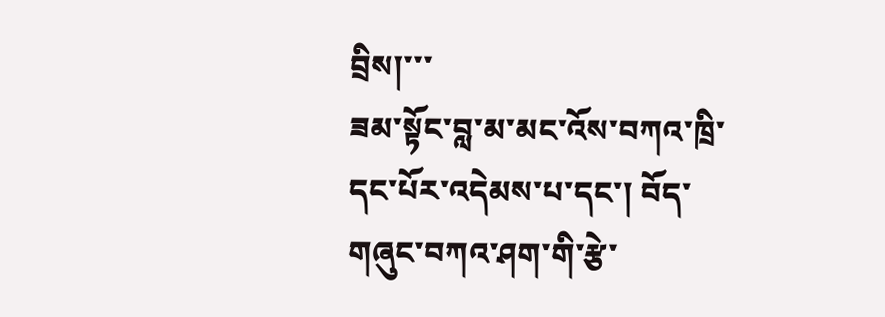བྲིས།་་་
ཟམ་སྟོང་བླ་མ་མང་འོས་བཀའ་ཁྲི་དང་པོར་འདེམས་པ་དང་། བོད་གཞུང་བཀའ་ཤག་གི་རྩེ་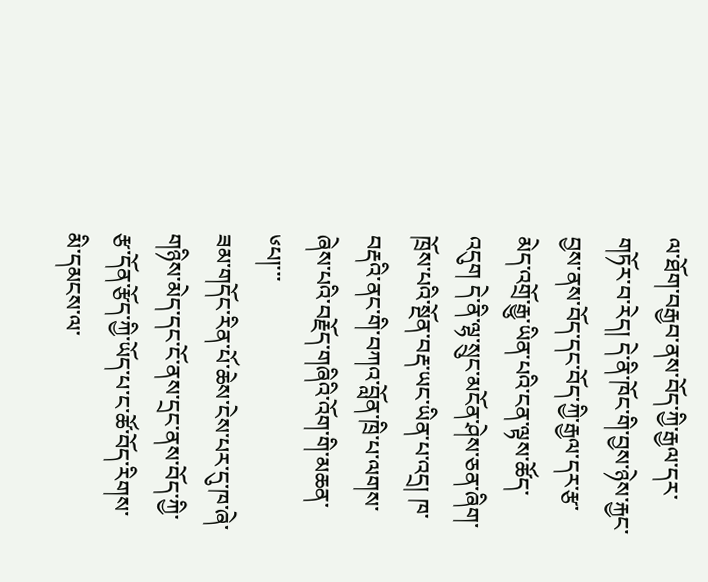ལ་ཐོག་བརྒྱབ་ནས་བོད་ཀྱི་རྒྱལ་དར་གཏོར་བ་རེད། དེ་ནི་ཁོང་གི་བྱས་ཉེས་རྐྱང་བྱས་ནས་བོད་དང་བོད་ཀྱི་རྒྱལ་དར་རྩ་མེད་འགྲོ་རྒྱུ་ཡིན་པའི་ངན་ལྟས་ཚོད་འདུག དེ་ནི་ལྷ་སྲུང་མངོན་ཤེས་ཅན་ཞིག་ཁྲོས་པའི་སྔོན་བརྡ་ཡང་ཡིན་པ་འདྲ། ཁ་བརྡའི་ནང་གི་བཀའ་བློན་ཁྲི་པ་ལགས་ཞེས་པའི་བརྗོད་གཞིའི་འོག་གི་མཆན་༦པ།་་་
ཟམ་གདོང་རིན་པོ་ཆེས་ངེས་པར་དུ་ཁ་ཞེ་གཉིས་མེད་དང་ངོ་ནས་དྲང་ནས་བོད་ཀྱི་རྩ་དོན་རྩོད་ཀྱི་ཡོད་པ་ང་ཚོ་བོད་རིགས་མི་དམངས་ལ་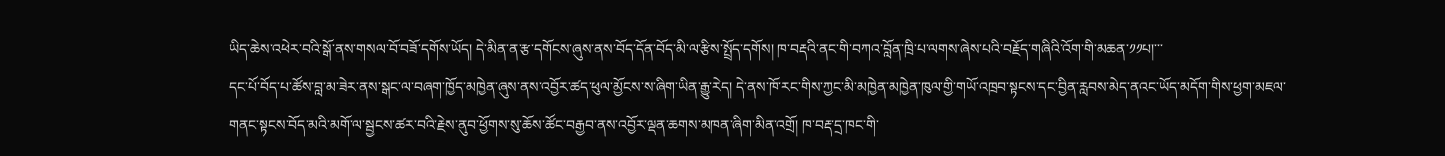ཡིད་ཆེས་འཕེར་བའི་སྒོ་ནས་གསལ་བོ་བཟོ་དགོས་ཡོད། དེ་མིན་ན་རྩ་དགོངས་ཞུས་ནས་བོད་དོན་བོད་མི་ལ་རྩིས་སྤྲོད་དགོས། ཁ་བརྡའི་ནང་གི་བཀའ་བློན་ཁྲི་པ་ལགས་ཞེས་པའི་བརྗོད་གཞིའི་འོག་གི་མཆན་༡༡པ།་་་
དང་པོ་བོད་པ་ཚོས་བླ་མ་ཟེར་ནས་སྒང་ལ་བཞག་ཁྱོད་མཁྱེན་ཞུས་ནས་འབྱོར་ཚད་ཕུལ་མྱོངས་ས་ཞིག་ཡིན་རྒྱུ་རེད། དེ་ནས་ཁོ་རང་གིས་ཀྱང་མི་མཁྱེན་མཁྱེན་ཁུལ་གྱི་གཡོ་འཁྲབ་སྟངས་དང་བྱིན་རླབས་མེད་ནའང་ཡོད་མདོག་གིས་ཕྱག་མཇལ་གནང་སྟངས་བོད་མའི་མགོ་ལ་སྦྱངས་ཚར་བའི་རྗེས་ནུབ་ཕྱོགས་སུ་ཆོས་ཚོང་བརྒྱབ་ནས་འབྱོར་ལྡན་ཆགས་མཁན་ཞིག་མིན་འགྲོ། ཁ་བརྡ་དྲ་ཁང་གི་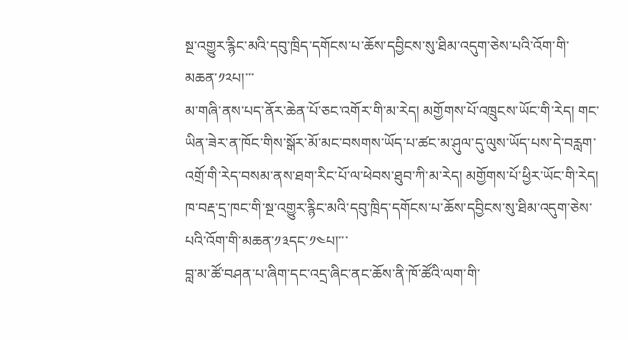སྔ་འགྱུར་རྙིང་མའི་དབུ་ཁྲིད་དགོངས་པ་ཆོས་དབྱིངས་སུ་ཐིམ་འདུག་ཅེས་པའི་འོག་གི་མཆན་༡༢པ།་་་
མ་གཞི་ནས་པད་ནོར་ཆེན་པོ་ཅང་འགོར་གི་མ་རེད། མགྱོགས་པོ་འཁྲུངས་ཡོང་གི་རེད། གང་ཡིན་ཟེར་ན་ཁོང་གིས་སྒོར་མོ་མང་བསགས་ཡོད་པ་ཚང་མ་ཤུལ་དུ་ལུས་ཡོད་པས་དེ་བརླག་འགྲོ་གི་རེད་བསམ་ནས་ཐག་རིང་པོ་ལ་ཕེབས་ཐུབ་ཀི་མ་རེད། མགྱོགས་པོ་ཕྱིར་ཡོང་གི་རེད། ཁ་བརྡ་དྲ་ཁང་གི་སྔ་འགྱུར་རྙིང་མའི་དབུ་ཁྲིད་དགོངས་པ་ཆོས་དབྱིངས་སུ་ཐིམ་འདུག་ཅེས་པའི་འོག་གི་མཆན་༡༣དང་༡༤པ།་་་
བླ་མ་ཚོ་བཤན་པ་ཞིག་དང་འདྲ་ཞིང་ནང་ཆོས་ནི་ཁོ་ཚོའི་ལག་གི་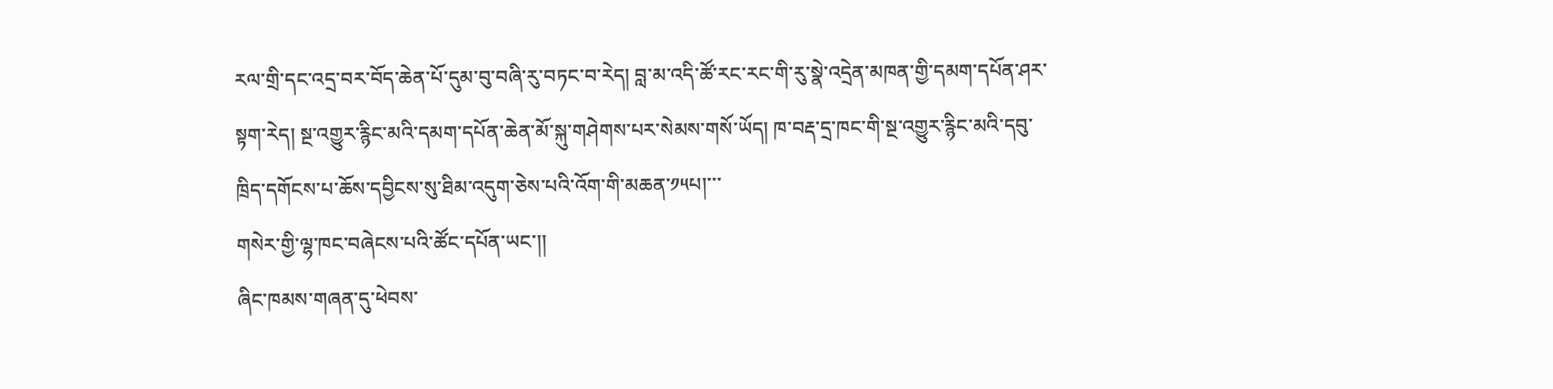རལ་གྲི་དང་འདྲ་བར་བོད་ཆེན་པོ་དུམ་བུ་བཞི་རུ་བཏང་བ་རེད། བླ་མ་འདི་ཚོ་རང་རང་གི་རུ་སྣེ་འདྲེན་མཁན་གྱི་དམག་དཔོན་ཤར་སྟག་རེད། སྔ་འགྱུར་རྙིང་མའི་དམག་དཔོན་ཆེན་མོ་སྐུ་གཤེགས་པར་སེམས་གསོ་ཡོད། ཁ་བརྡ་དྲ་ཁང་གི་སྔ་འགྱུར་རྙིང་མའི་དབུ་ཁྲིད་དགོངས་པ་ཆོས་དབྱིངས་སུ་ཐིམ་འདུག་ཅེས་པའི་འོག་གི་མཆན་༡༥པ།་་་
གསེར་གྱི་ལྷ་ཁང་བཞེངས་པའི་ཚོང་དཔོན་ཡང་།།
ཞིང་ཁམས་གཞན་དུ་ཕེབས་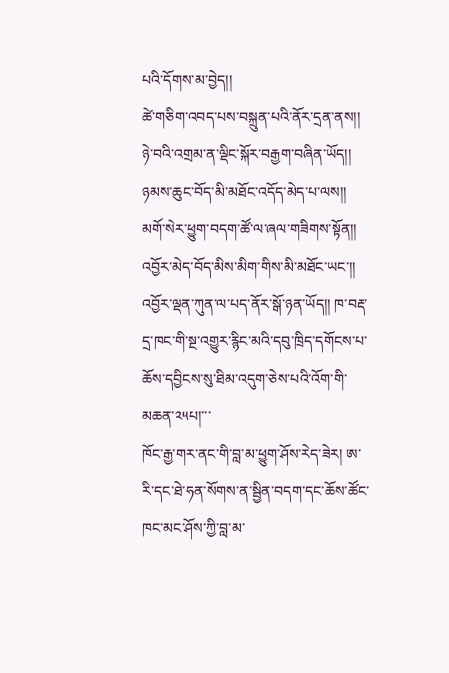པའི་དོགས་མ་བྱེད།།
ཚེ་གཅིག་འབད་པས་བསྐྲུན་པའི་ནོར་དྲན་ནས།།
ཉེ་བའི་འགྲམ་ན་ལྡིང་སྐོར་བརྒྱག་བཞིན་ཡོད།།
ཉམས་ཆུང་བོད་མི་མཐོང་འདོད་མེད་པ་ལས།།
མགོ་སེར་ཕྱུག་བདག་ཚོ་ལ་ཞལ་གཟིགས་སྟོན།།
འབྱོར་མེད་བོད་མིས་མིག་གིས་མི་མཐོང་ཡང་།།
འབྱོར་ལྡན་ཀུན་ལ་པད་ནོར་སྒོ་ཉན་ཡོད།། ཁ་བརྡ་དྲ་ཁང་གི་སྔ་འགྱུར་རྙིང་མའི་དབུ་ཁྲིད་དགོངས་པ་ཆོས་དབྱིངས་སུ་ཐིམ་འདུག་ཅེས་པའི་འོག་གི་མཆན་༢༥པ།་་་
ཁོང་རྒྱ་གར་ནང་གི་བླ་མ་ཕྱུག་ཤོས་རེད་ཟེར། ཨ་རི་དང་ཐེ་ཧན་སོགས་ན་སྦྱིན་བདག་དང་ཆོས་ཚོང་ཁང་མང་ཤོས་ཀྱི་བླ་མ་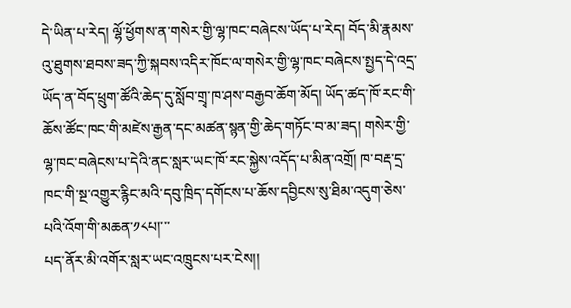དེ་ཡིན་པ་རེད། ལྷོ་ཕྱོགས་ན་གསེར་གྱི་ལྷ་ཁང་བཞེངས་ཡོད་པ་རེད། བོད་མི་རྣམས་འུ་ཐུགས་ཐབས་ཟད་ཀྱི་སྐབས་འདིར་ཁོང་ལ་གསེར་གྱི་ལྷ་ཁང་བཞེངས་སྤྱད་དེ་འདྲ་ཡོད་ན་བོད་ཕྲུག་ཚོའི་ཆེད་དུ་སློབ་གྲྭ་ཁ་ཤས་བརྒྱབ་ཆོག་མོད། ཡོད་ཚད་ཁོ་རང་གི་ཆོས་ཚོང་ཁང་གི་མཛེས་རྒྱན་དང་མཚན་སྙན་གྱི་ཆེད་གཏོང་བ་མ་ཟད། གསེར་གྱི་ལྷ་ཁང་བཞེངས་པ་དེའི་ནང་སླར་ཡང་ཁོ་རང་སྐྱེས་འདོད་པ་མིན་འགྲོ། ཁ་བརྡ་དྲ་ཁང་གི་སྔ་འགྱུར་རྙིང་མའི་དབུ་ཁྲིད་དགོངས་པ་ཆོས་དབྱིངས་སུ་ཐིམ་འདུག་ཅེས་པའི་འོག་གི་མཆན་༡༨པ།་་་
པད་ནོར་མི་འགོར་སླར་ཡང་འཁྲུངས་པར་ངེས།།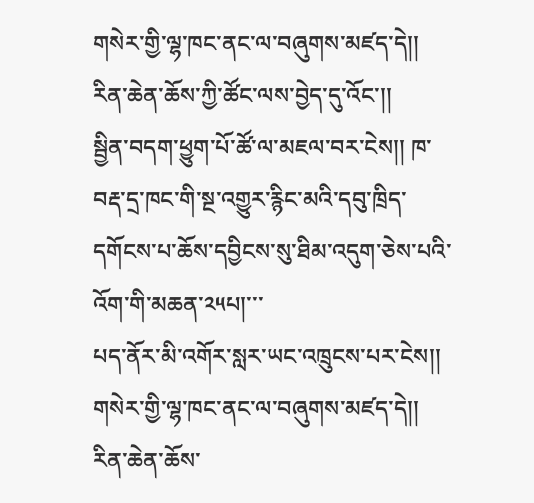གསེར་གྱི་ལྷ་ཁང་ནང་ལ་བཞུགས་མཛད་དེ།།
རིན་ཆེན་ཆོས་ཀྱི་ཚོང་ལས་བྱེད་དུ་འོང་།།
སྦྱིན་བདག་ཕྱུག་པོ་ཚོ་ལ་མཇལ་བར་ངེས།། ཁ་བརྡ་དྲ་ཁང་གི་སྔ་འགྱུར་རྙིང་མའི་དབུ་ཁྲིད་དགོངས་པ་ཆོས་དབྱིངས་སུ་ཐིམ་འདུག་ཅེས་པའི་འོག་གི་མཆན་༢༥པ།་་་
པད་ནོར་མི་འགོར་སླར་ཡང་འཁྲུངས་པར་ངེས།།
གསེར་གྱི་ལྷ་ཁང་ནང་ལ་བཞུགས་མཛད་དེ།།
རིན་ཆེན་ཆོས་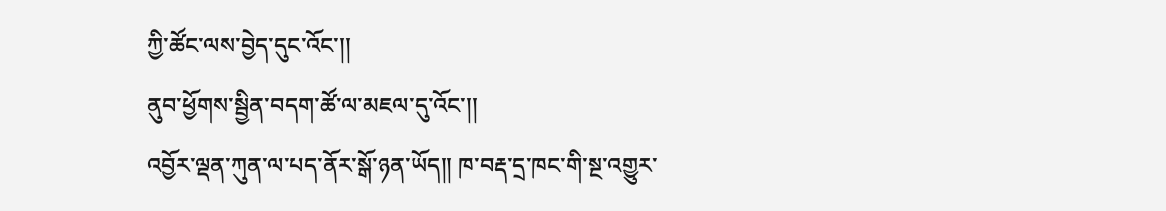ཀྱི་ཚོང་ལས་བྱེད་དུང་འོང་།།
ནུབ་ཕྱོགས་སྦྱིན་བདག་ཚོ་ལ་མཇལ་དུ་འོང་།།
འབྱོར་ལྡན་ཀུན་ལ་པད་ནོར་སྒོ་ཉན་ཡོད།། ཁ་བརྡ་དྲ་ཁང་གི་སྔ་འགྱུར་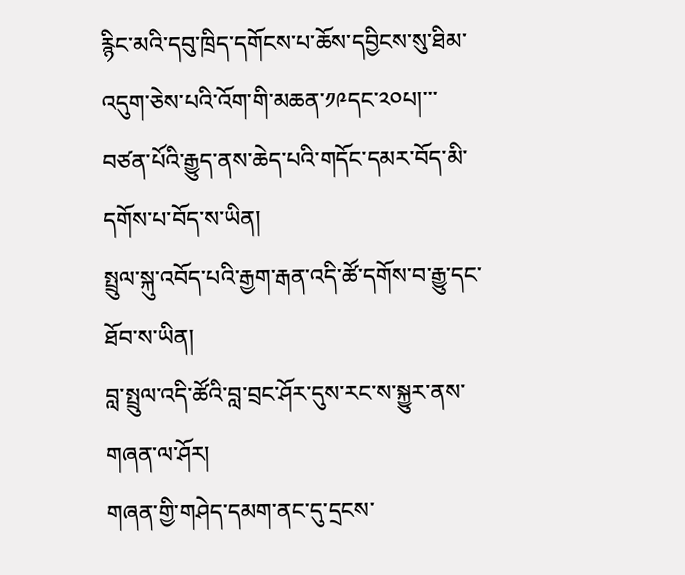རྙིང་མའི་དབུ་ཁྲིད་དགོངས་པ་ཆོས་དབྱིངས་སུ་ཐིམ་འདུག་ཅེས་པའི་འོག་གི་མཆན་༡༩དང་༢༠པ།་་་
བཙན་པོའི་རྒྱུད་ནས་ཆེད་པའི་གདོང་དམར་བོད་མི་དགོས་པ་བོད་ས་ཡིན།
སྤྲུལ་སྐུ་འབོད་པའི་རྒྱག་རྒན་འདི་ཚོ་དགོས་བ་རྒྱུ་དང་ཐོབ་ས་ཡིན།
བླ་སྤྲུལ་འདི་ཚོའི་བླ་བྲང་ཤོར་དུས་རང་ས་སྐྱུར་ནས་གཞན་ལ་ཤོར།
གཞན་གྱི་གཤེད་དམག་ནང་དུ་དྲངས་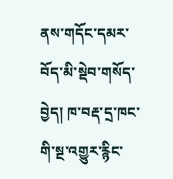ནས་གདོང་དམར་བོད་མི་སྡེབ་གསོད་བྱེད། ཁ་བརྡ་དྲ་ཁང་གི་སྔ་འགྱུར་རྙིང་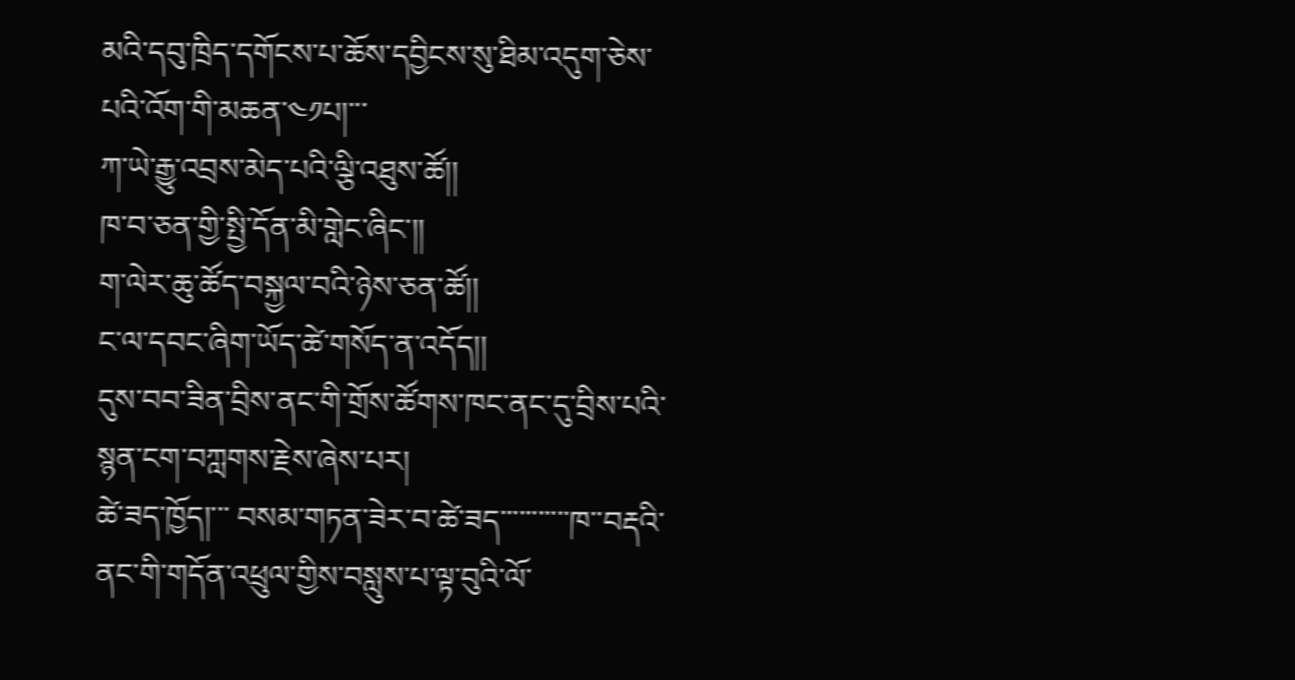མའི་དབུ་ཁྲིད་དགོངས་པ་ཆོས་དབྱིངས་སུ་ཐིམ་འདུག་ཅེས་པའི་འོག་གི་མཆན་༤༡པ།་་་
ཀ་ཡེ་རྒྱུ་འབྲས་མེད་པའི་ལྕི་འཐུས་ཚོ།།
ཁ་བ་ཅན་གྱི་སྤྱི་དོན་མི་གླེང་ཞིང་།།
ག་ལེར་ཆུ་ཚོད་བསྐྱལ་བའི་ཉེས་ཅན་ཚོ།།
ང་ལ་དབང་ཞིག་ཡོད་ཚེ་གསོད་ན་འདོད།།
དུས་བབ་ཟིན་བྲིས་ནང་གི་གྲོས་ཚོགས་ཁང་ནང་དུ་བྲིས་པའི་སྙན་ངག་བཀླགས་རྗེས་ཞེས་པར།
ཚེ་ཟད་ཁྱོད།་་་ བསམ་གཏན་ཟེར་བ་ཚེ་ཟད་་་་་་་་་་་ཁ་་བརྡའི་ནང་གི་གདོན་འཕྲུལ་གྱིས་བསླུས་པ་ལྟ་བུའི་ལོ་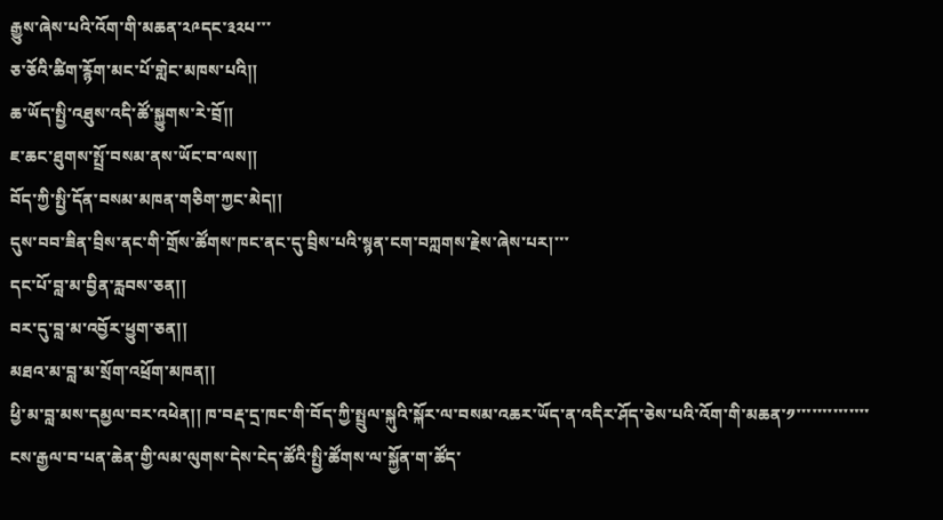རྒྱུས་ཞེས་པའི་འོག་གི་མཆན་༢༩དང་༣༢པ་་་
ཅ་ཅོའི་ཚིག་རྙོག་མང་པོ་གླེང་མཁས་པའི།།
ཆ་ཡོད་སྤྱི་འཐུས་འདི་ཚོ་སྐྱུགས་རེ་བྲོ།།
ཇ་ཆང་ཐུགས་སྤྲོ་བསམ་ནས་ཡོང་བ་ལས།།
བོད་ཀྱི་སྤྱི་དོན་བསམ་མཁན་གཅིག་ཀྱང་མེད།།
དུས་བབ་ཟིན་བྲིས་ནང་གི་གྲོས་ཚོགས་ཁང་ནང་དུ་བྲིས་པའི་སྙན་ངག་བཀླགས་རྗེས་ཞེས་པར།་་་
དང་པོ་བླ་མ་བྱིན་རླབས་ཅན།།
བར་དུ་བླ་མ་འབྱོར་ཕྱུག་ཅན།།
མཐའ་མ་བླ་མ་སྲོག་འཕྲོག་མཁན།།
ཕྱི་མ་བླ་མས་དམྱལ་བར་འཕེན།། ཁ་བརྡ་དྲ་ཁང་གི་བོད་ཀྱི་སྤྲུལ་སྐུའི་སྐོར་ལ་བསམ་འཆར་ཡོད་ན་འདིར་ཤོད་ཅེས་པའི་འོག་གི་མཆན་༡་་་་་་་་་་་་་་
ངས་རྒྱལ་བ་པན་ཆེན་གྱི་ལམ་ལུགས་དེས་ངེད་ཚོའི་སྤྱི་ཚོགས་ལ་སྐྱོན་ག་ཚོད་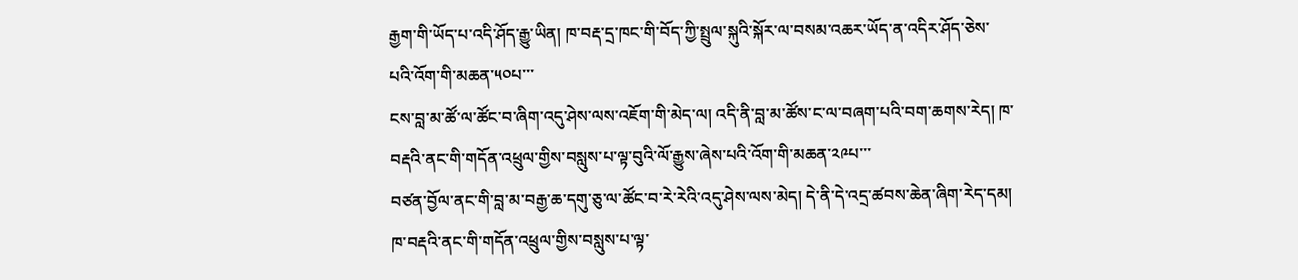རྒྱག་གི་ཡོད་པ་འདི་ཤོད་རྒྱུ་ཡིན། ཁ་བརྡ་དྲ་ཁང་གི་བོད་ཀྱི་སྤྲུལ་སྐུའི་སྐོར་ལ་བསམ་འཆར་ཡོད་ན་འདིར་ཤོད་ཅེས་པའི་འོག་གི་མཆན་༥༠པ་་་
ངས་བླ་མ་ཚོ་ལ་ཚོང་བ་ཞིག་འདུ་ཤེས་ལས་འཇོག་གི་མེད་ལ། འདི་ནི་བླ་མ་ཚོས་ང་ལ་བཞག་པའི་བག་ཆགས་རེད། ཁ་བརྡའི་ནང་གི་གདོན་འཕྲུལ་གྱིས་བསླུས་པ་ལྟ་བུའི་ལོ་རྒྱུས་ཞེས་པའི་འོག་གི་མཆན་༢༩པ་་་
བཙན་བྱོལ་ནང་གི་བླ་མ་བརྒྱ་ཆ་དགུ་ཅུ་ལ་ཚོང་བ་རེ་རེའི་འདུ་ཤེས་ལས་མེད། དེ་ནི་དེ་འདྲ་ཚབས་ཆེན་ཞིག་རེད་དམ། ཁ་བརྡའི་ནང་གི་གདོན་འཕྲུལ་གྱིས་བསླུས་པ་ལྟ་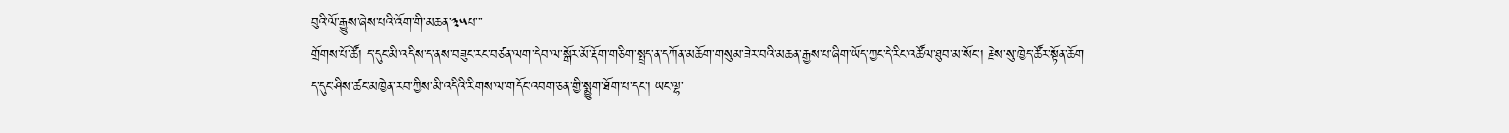བུའི་ལོ་རྒྱུས་ཞེས་པའི་འོག་གི་མཆན་༣༥པ་་་
གྲོགས་པོ་ཚོ། ད་དུང་མི་འདིས་ད་ནས་བཟུང་རང་བཙན་ལག་དེབ་ལ་སྒོར་མོ་རྡོག་གཅིག་སྤྲད་ན་དཀོན་མཆོག་གསུམ་ཟེར་བའི་མཆན་རྒྱས་པ་ཞིག་ཡོད་ཀྱང་དེ་རིང་འཚོལ་ཐུབ་མ་སོང་། རྗེས་སུ་ཁྱེད་ཚོར་སྟོན་ཆོག ད་དུང་ཤིས་ཚང་མཁྱེན་རབ་ཀྱིས་མི་འདིའི་རིགས་ལ་གདོང་འབག་ཅན་གྱི་སྨྱུག་ཐོག་པ་དང་། ཡང་ལྷ་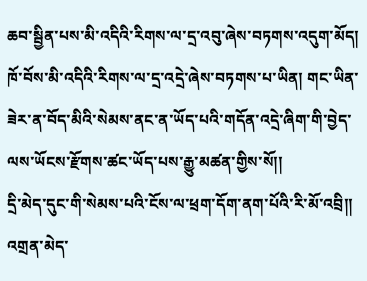ཆབ་སྦྱིན་པས་མི་འདིའི་རིགས་ལ་དྲ་འབུ་ཞེས་བཏགས་འདུག་མོད། ཁོ་བོས་མི་འདིའི་རིགས་ལ་དྲ་འདྲེ་ཞེས་བཏགས་པ་ཡིན། གང་ཡིན་ཟེར་ན་བོད་མིའི་སེམས་ནང་ན་ཡོད་པའི་གདོན་འདྲེ་ཞིག་གི་བྱེད་ལས་ཡོངས་རྫོགས་ཚང་ཡོད་པས་རྒྱུ་མཚན་གྱིས་སོ།།
དྲི་མེད་དུང་གི་སེམས་པའི་ངོས་ལ་ཕྲག་དོག་ནག་པོའི་རི་མོ་འབྲི།།
འགྲན་མེད་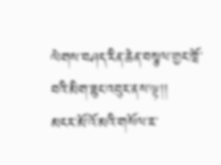ལེགས་བཤད་རིན་ཆེན་བསྩལ་གྱང་ཁྲོ་བའི་མིག་ཟུང་འབུར་ནས་ལྟ།།
མངར་མོ་འོ་མའི་གསོལ་ཇ་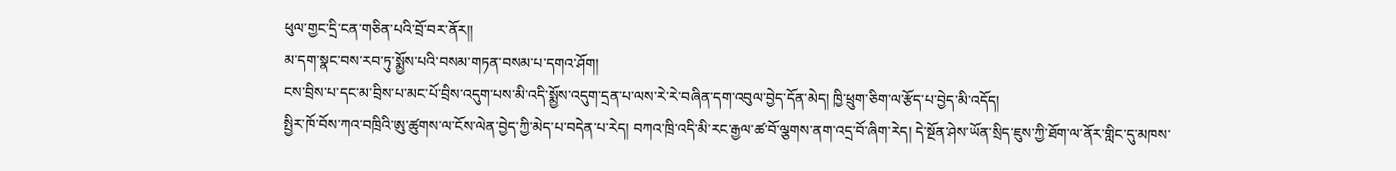ཕུལ་གྱང་དྲི་ངན་གཅིན་པའི་བྲོ་བར་ནོར།།
མ་དག་སྣང་བས་རབ་ཏུ་སྨྱོས་པའི་བསམ་གཏན་བསམ་པ་དགའ་ཤོག།
ངས་བྲིས་པ་དང་མ་བྲིས་པ་མང་པོ་བྲིས་འདུག་པས་མི་འདི་སྨྱོས་འདུག་དྲན་པ་ལས་རེ་རེ་བཞིན་དག་འབུལ་བྱེད་དོན་མེད། ཁྱི་ཕྲུག་ཅིག་ལ་རྩོད་པ་བྱེད་མི་འདོད།
སྤྱིར་ཁོ་བོས་ཀའ་བཁྲིའི་ཨུ་ཚུགས་ལ་ངོས་ལེན་བྱེད་ཀྱི་མེད་པ་བདེན་པ་རེད། བཀའ་ཁྲི་འདི་མི་རང་རྒྱལ་ཚ་བོ་ལྕགས་ནག་འདྲ་བོ་ཞིག་རེད། དེ་སྔོན་ཤེས་ཡོན་སྲིད་ཇུས་ཀྱི་ཐོག་ལ་ནོར་གླིང་དུ་མཁས་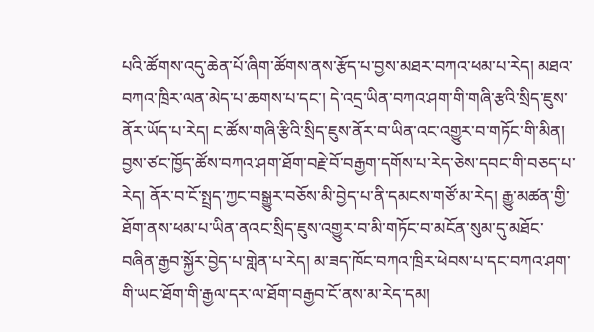པའི་ཚོགས་འདུ་ཆེན་པོ་ཞིག་ཚོགས་ནས་རྩོད་པ་བྱས་མཐར་བཀའ་ཕམ་པ་རེད། མཐའ་བཀའ་ཁྲིར་ལན་མེད་པ་ཆགས་པ་དང་། དེ་འདྲ་ཡིན་བཀའ་ཤག་གི་གཞི་རྩའི་སྲིད་ཇུས་ནོར་ཡོད་པ་རེད། ང་ཚོས་གཞི་རྩིའི་སྲིད་ཇུས་ནོར་བ་ཡིན་འང་འགྱུར་བ་གཏོང་གི་མིན། བྱས་ཙང་ཁྱོད་ཚོས་བཀའ་ཤག་ཐོག་བརྗེ་བོ་བརྒྱག་དགོས་པ་རེད་ཅེས་དབང་གི་བཅད་པ་རེད། ནོར་བ་ངོ་སྤྲད་ཀྱང་བསྒྱུར་བཅོས་མི་བྱེད་པ་ནི་དམངས་གཙོ་མ་རེད། རྒྱུ་མཚན་གྱི་ཐོག་ནས་ཕམ་པ་ཡིན་ནའང་སྲིད་ཇུས་འགྱུར་བ་མི་གཏོང་བ་མངོན་སུམ་དུ་མཐོང་བཞིན་རྒྱབ་སྐྱོར་བྱེད་པ་གླེན་པ་རེད། མ་ཟད་ཁོང་བཀའ་ཁྲིར་ཕེབས་པ་དང་བཀའ་ཤག་གི་ཡང་ཐོག་གི་རྒྱལ་དར་ལ་ཐོག་བརྒྱབ་ངོ་ནས་མ་རེད་དམ།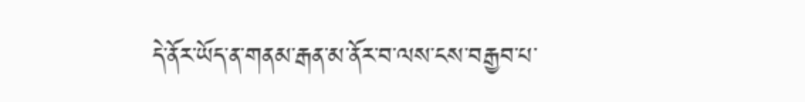དེ་ནོར་ཡོད་ན་གནམ་རྒན་མ་ནོར་བ་ལས་ངས་བརྒྱབ་པ་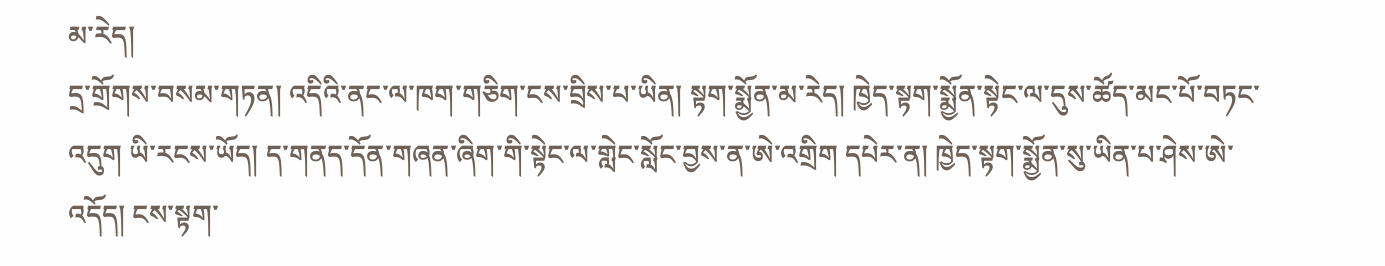མ་རེད།
དྲ་གྲོགས་བསམ་གཏན། འདིའི་ནང་ལ་ཁག་གཅིག་ངས་བྲིས་པ་ཡིན། སྟག་སྨྱོན་མ་རེད། ཁྱེད་སྟག་སྨྱོན་སྟེང་ལ་དུས་ཚོད་མང་པོ་བཏང་འདུག ཡི་རངས་ཡོད། ད་གནད་དོན་གཞན་ཞིག་གི་སྟེང་ལ་གླེང་སློང་བྱས་ན་ཨེ་འགྲིག དཔེར་ན། ཁྱེད་སྟག་སྨྱོན་སུ་ཡིན་པ་ཤེས་ཨེ་འདོད། ངས་སྟག་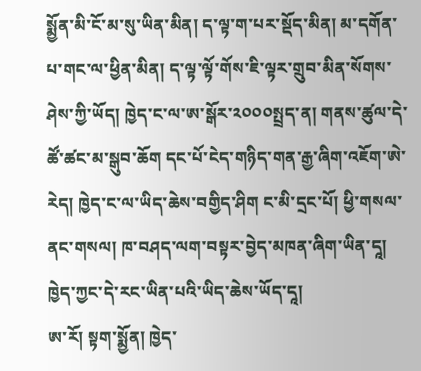སྨྱོན་མི་ངོ་མ་སུ་ཡིན་མིན། ད་ལྟ་ག་པར་སྡོད་མིན། མ་དགོན་པ་གང་ལ་ཕྱིན་མིན། ད་ལྟ་ལྟོ་གོས་ཇི་ལྟར་གྲུབ་མིན་སོགས་ཤེས་ཀྱི་ཡོད། ཁྱེད་ང་ལ་ཨ་སྒོར་༢༠༠༠སྤྲད་ན། གནས་ཚུལ་དེ་ཚོ་ཚང་མ་སྒུབ་ཆོག དང་པོ་ངེད་གཉིད་གན་རྒྱ་ཞིག་འཇོག་ཨེ་རེད། ཁྱེད་ང་ལ་ཡིད་ཆེས་བགྱིད་ཤིག ང་མི་དྲང་པོ། ཕྱི་གསལ་ནང་གསལ། ཁ་བཤད་ལག་བསྟར་བྱེད་མཁན་ཞིག་ཡིན་དཱ། ཁྱེད་ཀྱང་དེ་རང་ཡིན་པའི་ཡིད་ཆེས་ཡོད་དཱ།
ཨ་རོ། སྟག་སྨྱོན། ཁྱེད་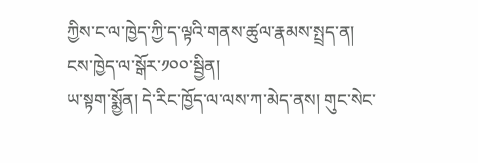ཀྱིས་ང་ལ་ཁྱེད་ཀྱི་ད་ལྟའི་གནས་ཚུལ་རྣམས་སྤྲད་ན། ངས་ཁྱེད་ལ་སྒོར་༡༠༠་སྦྱིན།
ཡ་སྟག་སྨྱོན། དེ་རིང་ཁྱོད་ལ་ལས་ཀ་མེད་ནས། གུང་སེང་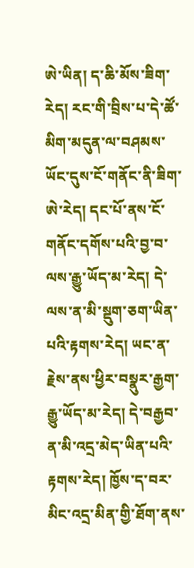ཨེ་ཡིན། ད་ཆི་མོས་ཟིག་རེད། རང་གི་བྲིས་པ་དེ་ཚོ་མིག་མདུན་ལ་བཤམས་ཡོང་དུས་ངོ་གནོང་ནི་ཟིག་ཨེ་རེད། དང་པོ་ནས་ངོ་གནོང་དགོས་པའི་བྱ་བ་ལས་རྒྱུ་ཡོད་མ་རེད། དེ་ལས་ན་མི་སྡུག་ཅག་ཡིན་པའི་རྟགས་རེད། ཡང་ན་རྗེས་ནས་ཕྱིར་བསྣུར་རྒྱག་རྒྱུ་ཡོད་མ་རེད། དེ་བརྒྱབ་ན་མི་འདྲ་མེད་ཡིན་པའི་རྟགས་རེད། ཁྱོས་ད་བར་མིང་འདྲ་མིན་གྱི་ཐོག་ནས་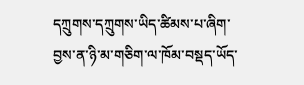དཀྲུགས་དཀྲུགས་ཡིད་ཚིམས་པ་ཞིག་བྱས་ན་ཉི་མ་གཅིག་ལ་ཁོམ་བསྡད་ཡོད་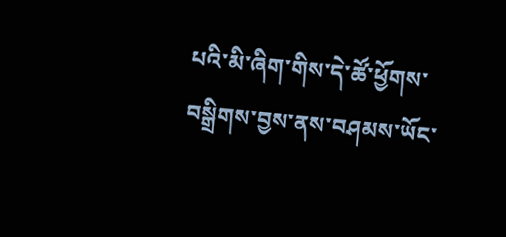པའི་མི་ཞིག་གིས་དེ་ཚོ་ཕྱོགས་བསྒྲིགས་བྱས་ནས་བཤམས་ཡོང་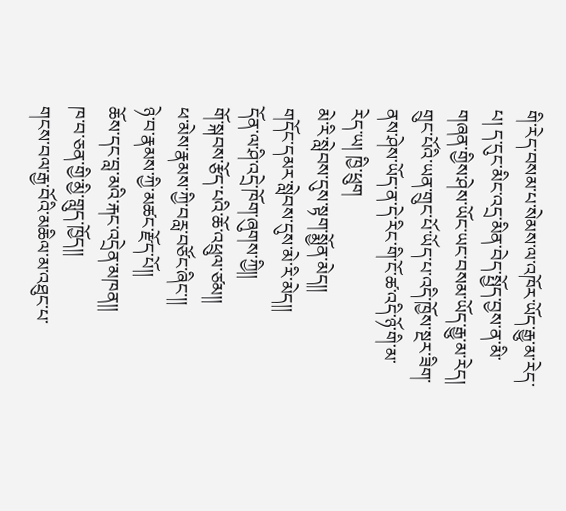གི་རེད་བསམ་པ་སེམས་ལ་འཁོར་ཡོད་རྒྱུ་མ་རེད་པ། ད་དུང་མིང་འདྲ་མིན་བེད་སྤྱོད་བྱས་ན་མི་གཞན་གྱིས་ཤེས་ཡོང་ཡང་བསམ་ཡོད་རྒྱུ་མ་རེད། གྲུང་པོའི་ཡན་གྲུང་པོ་ཡོད་པ་འདི་ཁྱོས་སྔར་ཟིག་ནས་ཤེས་ཡོད་ན་དེ་རིང་གི་ངོ་ཚ་འདི་ཉོ་གི་མ་རེད་ཡ། ཁྱི་ཕྲུག
མེ་རི་སླེབས་དུས་སྟག་སྨྱོན་མེད།།
གདོང་དམར་སླེབས་དུས་མེ་རི་མེད།།
དོན་ལ་ཤི་འདྲེ་ཁོག་ཞུགས་ཀྱི།།
གོ་སྐབས་རྩོད་པའི་ཆོ་འཕྲུལ་ཙམ།།
ཕ་མེས་རྣམས་ཀྱི་བརླ་བཙོང་ཞིང་།།
ཉེ་བ་རྣམས་ཀྱི་མཚང་རྫོད་པོ།།
ཆོས་དང་བླ་མའི་རྐང་འདྲེན་མཁན།།
ཁ་བ་ཅན་གྱི་མྱི་གླུད་ཁྱོད།།
གངས་བལ་རྒྱ་བོའི་མཆིལ་མ་འཐུང་པ་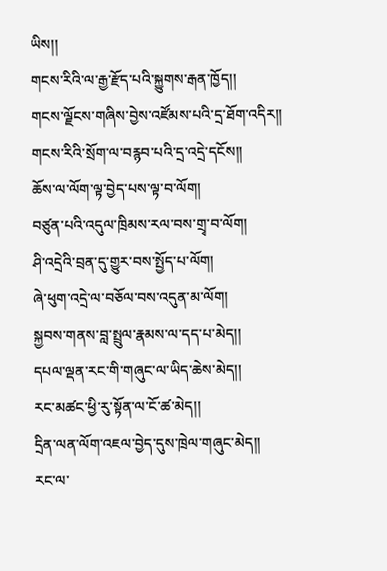ཡིས།།
གངས་རིའི་ལ་རྒྱ་རྫོད་པའི་སྐྱུགས་རྒན་ཁྱོད།།
གངས་ལྗོངས་གཞིས་བྱེས་འཛོམས་པའི་དྲ་ཐོག་འདིར།།
གངས་རིའི་སྲོག་ལ་བརྙབ་པའི་དྲ་འདྲེ་དངོས།།
ཆོས་ལ་ལོག་ལྟ་བྱེད་པས་ལྟ་བ་ལོག།
བཙུན་པའི་འདུལ་ཁྲིམས་རལ་བས་གྲྭ་བ་ལོག།
ཤི་འདྲེའི་བྲན་དུ་གྱུར་བས་སྤྱོད་པ་ལོག།
ཞེ་ཕུག་འདྲེ་ལ་བཅོལ་བས་འདུན་མ་ལོག།
སྐྱབས་གནས་བླ་སྤྲུལ་རྣམས་ལ་དད་པ་མེད།།
དཔལ་ལྡན་རང་གི་གཞུང་ལ་ཡིད་ཆེས་མེད།།
རང་མཚང་ཕྱི་རུ་སྟོན་ལ་ངོ་ཚ་མེད།།
དྲིན་ལན་ལོག་འཇལ་བྱེད་དུས་ཁྲེལ་གཞུང་མེད།།
རང་ལ་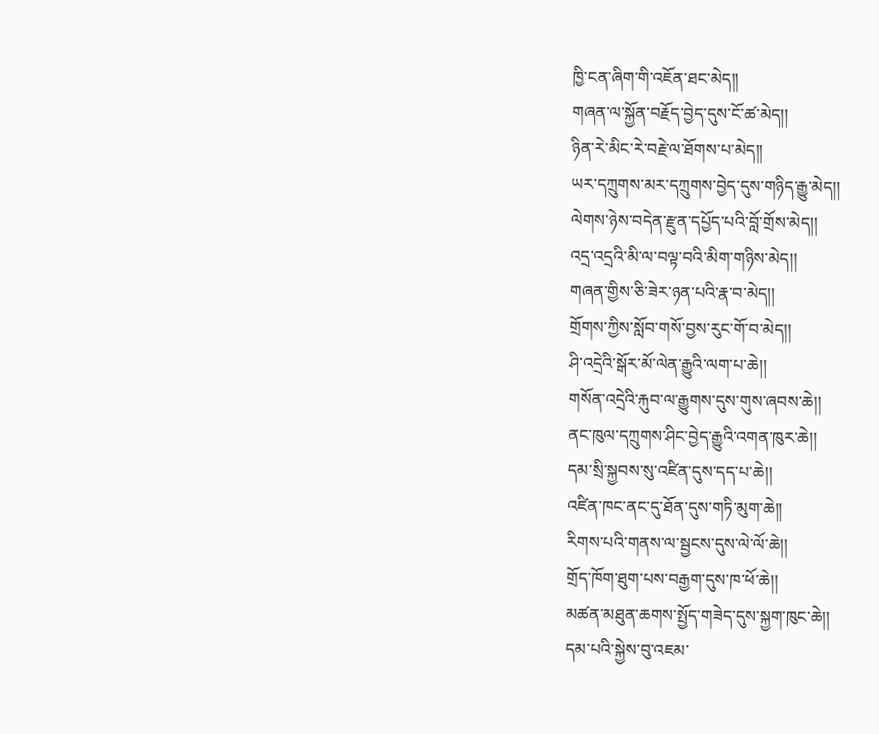ཁྱི་ངན་ཞིག་གི་འཇོན་ཐང་མེད།།
གཞན་ལ་སྐྱོན་བརྗོད་བྱེད་དུས་ངོ་ཚ་མེད།།
ཉིན་རེ་མིང་རེ་བརྗེ་ལ་ཐོགས་པ་མེད།།
ཡར་དཀྲུགས་མར་དཀྲུགས་བྱེད་དུས་གཉིད་རྒྱུ་མེད།།
ལེགས་ཉེས་བདེན་རྫུན་དཔྱོད་པའི་བློ་གྲོས་མེད།།
འདྲ་འདྲའི་མི་ལ་བལྟ་བའི་མིག་གཉིས་མེད།།
གཞན་གྱིས་ཅི་ཟེར་ཉན་པའི་རྣ་བ་མེད།།
གྲོགས་ཀྱིས་སློབ་གསོ་བྱས་རུང་གོ་བ་མེད།།
ཤི་འདྲེའི་སྒོར་མོ་ལེན་རྒྱུའི་ལག་པ་ཆེ།།
གསོན་འདྲེའི་རྐུབ་ལ་རྒྱུགས་དུས་གུས་ཞབས་ཆེ།།
ནང་ཁུལ་དཀྲུགས་ཤིང་བྱེད་རྒྱུའི་འགན་ཁུར་ཆེ།།
དམ་སྲི་སྐྱབས་སུ་འཛིན་དུས་དད་པ་ཆེ།།
འཛིན་ཁང་ནང་དུ་ཐོན་དུས་གཏི་མུག་ཆེ།།
རིགས་པའི་གནས་ལ་སྦྱངས་དུས་ལེ་ལོ་ཆེ།།
གྲོད་ཁོག་ཐུག་པས་བརྒྱག་དུས་ཁ་ཕོ་ཆེ།།
མཚན་མཐུན་ཆགས་སྤྱོད་གཟེད་དུས་སྐྱག་ཁུང་ཆེ།།
དམ་པའི་སྐྱེས་བུ་འཇམ་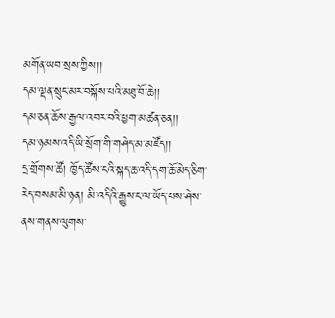མགོན་ཡབ་སྲས་ཀྱིས།།
དམ་ལྡན་སྲུང་མར་བསྐོས་པའི་མཐུ་བོ་ཆེ།།
དམ་ཅན་ཆོས་རྒྱལ་འབར་བའི་ཕྱག་མཚན་ཅན།།
དམ་ཉམས་འདི་ཡི་སྲོག་གི་གཤེད་མ་མཛོད།།
དྲ་གྲོགས་ཚོ། ཁྱོད་ཚོས་ངའི་སྐད་ཆ་འདི་དག་ཆོ་མེད་ཅིག་རེད་བསམ་མི་ཉན། མི་འདིའི་རྒྱུས་ང་ལ་ཡོད་པས་ཤེས་ནས་གནས་ལུགས་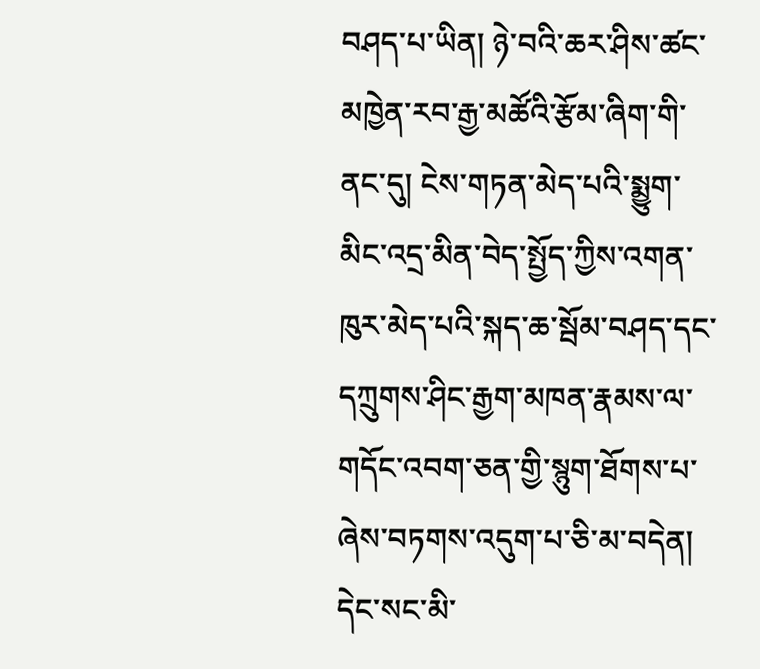བཤད་པ་ཡིན། ཉེ་བའི་ཆར་ཤིས་ཚང་མཁྱེན་རབ་རྒྱ་མཚོའི་རྩོམ་ཞིག་གི་ནང་དུ། ངེས་གཏན་མེད་པའི་སྨྱུག་མིང་འདྲ་མིན་བེད་སྤྱོད་ཀྱིས་འགན་ཁུར་མེད་པའི་སྐད་ཆ་སྦོམ་བཤད་དང་དཀྲུགས་ཤིང་རྒྱག་མཁན་རྣམས་ལ་གདོང་འབག་ཅན་གྱི་སྙུག་ཐོགས་པ་ཞེས་བཏགས་འདུག་པ་ཅི་མ་བདེན། དེང་སང་མི་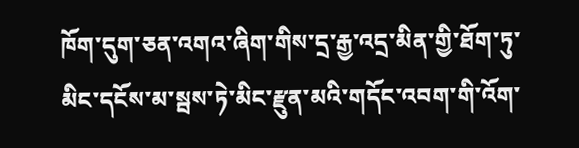ཁོག་དུག་ཅན་འགའ་ཞིག་གིས་དྲ་རྒྱ་འདྲ་མིན་གྱི་ཐོག་ཏུ་མིང་དངོས་མ་སྦས་ཏེ་མིང་རྫུན་མའི་གདོང་འབག་གི་འོག་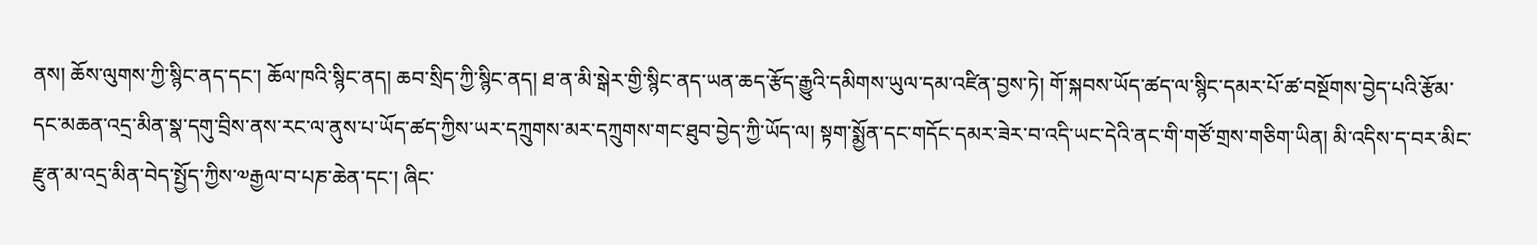ནས། ཆོས་ལུགས་ཀྱི་སྙིང་ནད་དང་། ཆོལ་ཁའི་སྙིང་ནད། ཆབ་སྲིད་ཀྱི་སྙིང་ནད། ཐ་ན་མི་སྒེར་གྱི་སྙིང་ནད་ཡན་ཆད་རྩོད་རྒྱུའི་དམིགས་ཡུལ་དམ་འཛིན་བྱས་ཏེ། གོ་སྐབས་ཡོད་ཚད་ལ་སྙིང་དམར་པོ་ཚ་བསྔོགས་བྱེད་པའི་རྩོམ་དང་མཆན་འདྲ་མིན་སྣ་དགུ་བྲིས་ནས་རང་ལ་ནུས་པ་ཡོད་ཚད་ཀྱིས་ཡར་དཀྲུགས་མར་དཀྲུགས་གང་ཐུབ་བྱེད་ཀྱི་ཡོད་ལ། སྟག་སྨྱོན་དང་གདོང་དམར་ཟེར་བ་འདི་ཡང་དེའི་ནང་གི་གཙོ་གྲས་གཅིག་ཡིན། མི་འདིས་ད་བར་མིང་རྫུན་མ་འདྲ་མིན་བེད་སྤྱོད་ཀྱིས་༧རྒྱལ་བ་པཎ་ཆེན་དང་། ཞིང་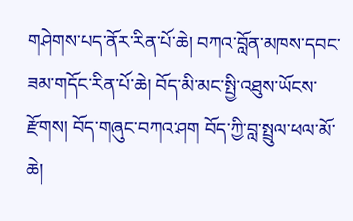གཤེགས་པད་ནོར་རིན་པོ་ཆེ། བཀའ་བློན་མཁས་དབང་ཟམ་གདོང་རིན་པོ་ཆེ། བོད་མི་མང་སྤྱི་འཐུས་ཡོངས་རྫོགས། བོད་གཞུང་བཀའ་ཤག བོད་ཀྱི་བླ་སྤྲུལ་ཕལ་མོ་ཆེ།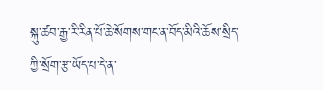སྐུ་ཚབ་རྒྱ་རི་རིན་པོ་ཆེ་སོགས་གང་ན་བོད་མིའི་ཆོས་སྲིད་ཀྱི་སྲོག་རྩ་ཡོད་པ་དེ་ན་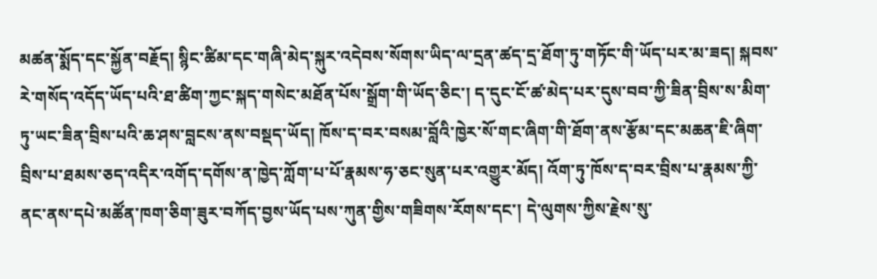མཚན་སྨོད་དང་སྐྱོན་བརྗོད། སྙིང་ཚིམ་དང་གཞི་མེད་སྐུར་འདེབས་སོགས་ཡིད་ལ་དྲན་ཚད་དྲ་ཐོག་ཏུ་གཏོང་གི་ཡོད་པར་མ་ཟད། སྐབས་རེ་གསོད་འདོད་ཡོད་པའི་ཐ་ཚིག་ཀྱང་སྐད་གསེང་མཐོན་པོས་སྒྲོག་གི་ཡོད་ཅིང་། ད་དུང་ངོ་ཚ་མེད་པར་དུས་བབ་ཀྱི་ཟིན་བྲིས་ས་མིག་ཏུ་ཡང་ཟིན་བྲིས་པའི་ཆ་ཤས་བླངས་ནས་བསྡད་ཡོད། ཁོས་ད་བར་བསམ་བློའི་ཁྱེར་སོ་གང་ཞིག་གི་ཐོག་ནས་རྩོམ་དང་མཆན་ཇི་ཞིག་བྲིས་པ་ཐམས་ཅད་འདིར་འགོད་དགོས་ན་ཁྱེད་ཀློག་པ་པོ་རྣམས་ཧ་ཅང་སུན་པར་འགྱུར་མོད། འོག་ཏུ་ཁོས་ད་བར་བྲིས་པ་རྣམས་ཀྱི་ནང་ནས་དཔེ་མཚོན་ཁག་ཅིག་ཟུར་བཀོད་བྱས་ཡོད་པས་ཀུན་གྱིས་གཟིགས་རོགས་དང་། དེ་ལུགས་ཀྱིས་རྗེས་སུ་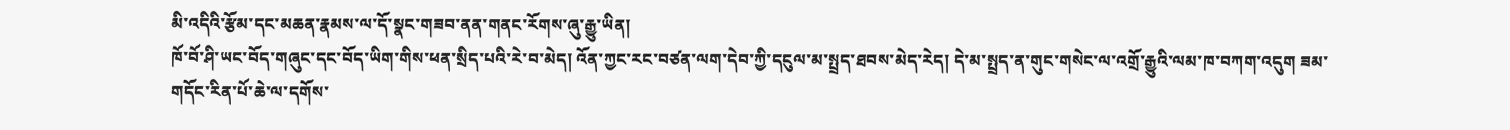མི་འདིའི་རྩོམ་དང་མཆན་རྣམས་ལ་དོ་སྣང་གཟབ་ནན་གནང་རོགས་ཞུ་རྒྱུ་ཡིན།
ཁོ་བོ་ཤི་ཡང་བོད་གཞུང་དང་བོད་ཡིག་གིས་ཕན་སྲིད་པའི་རེ་བ་མེད། འོན་ཀྱང་རང་བཙན་ལག་དེབ་ཀྱི་དངུལ་མ་སྤྲད་ཐབས་མེད་རེད། དེ་མ་སྤྲད་ན་གུང་གསེང་ལ་འགྲོ་རྒྱུའི་ལམ་ཁ་བཀག་འདུག ཟམ་གདོང་རིན་པོ་ཆེ་ལ་དགོས་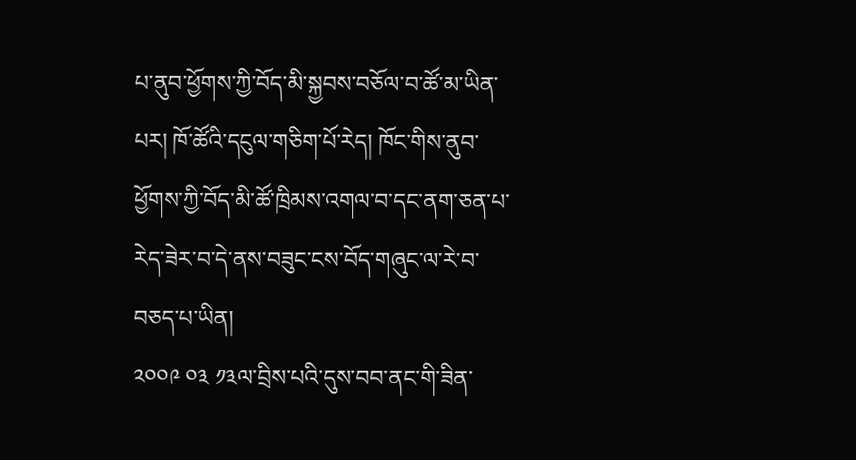པ་ནུབ་ཕྱོགས་ཀྱི་བོད་མི་སྐྱབས་བཅོལ་བ་ཚོ་མ་ཡིན་པར། ཁོ་ཚོའི་དངུལ་གཅིག་པོ་རེད། ཁོང་གིས་ནུབ་ཕྱོགས་ཀྱི་བོད་མི་ཚོ་ཁྲིམས་འགལ་བ་དང་ནག་ཅན་པ་རེད་ཟེར་བ་དེ་ནས་བཟུང་ངས་བོད་གཞུང་ལ་རེ་བ་བཅད་པ་ཡིན།
༢༠༠༩ ༠༣ ༡༣ལ་བྲིས་པའི་དུས་བབ་ནང་གི་ཟིན་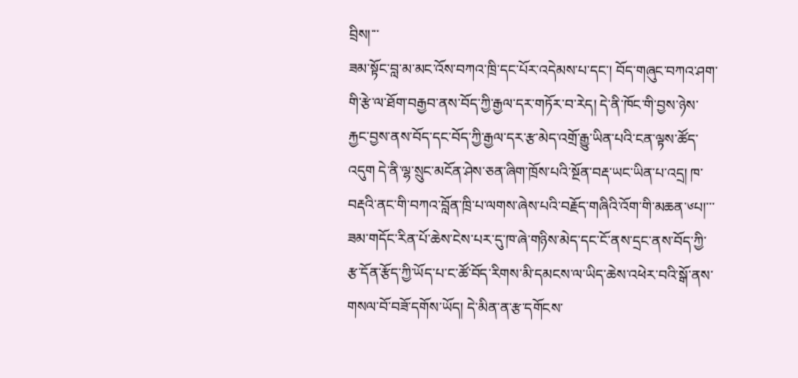བྲིས།་་་
ཟམ་སྟོང་བླ་མ་མང་འོས་བཀའ་ཁྲི་དང་པོར་འདེམས་པ་དང་། བོད་གཞུང་བཀའ་ཤག་གི་རྩེ་ལ་ཐོག་བརྒྱབ་ནས་བོད་ཀྱི་རྒྱལ་དར་གཏོར་བ་རེད། དེ་ནི་ཁོང་གི་བྱས་ཉེས་རྐྱང་བྱས་ནས་བོད་དང་བོད་ཀྱི་རྒྱལ་དར་རྩ་མེད་འགྲོ་རྒྱུ་ཡིན་པའི་ངན་ལྟས་ཚོད་འདུག དེ་ནི་ལྷ་སྲུང་མངོན་ཤེས་ཅན་ཞིག་ཁྲོས་པའི་སྔོན་བརྡ་ཡང་ཡིན་པ་འདྲ། ཁ་བརྡའི་ནང་གི་བཀའ་བློན་ཁྲི་པ་ལགས་ཞེས་པའི་བརྗོད་གཞིའི་འོག་གི་མཆན་༦པ།་་་
ཟམ་གདོང་རིན་པོ་ཆེས་ངེས་པར་དུ་ཁ་ཞེ་གཉིས་མེད་དང་ངོ་ནས་དྲང་ནས་བོད་ཀྱི་རྩ་དོན་རྩོད་ཀྱི་ཡོད་པ་ང་ཚོ་བོད་རིགས་མི་དམངས་ལ་ཡིད་ཆེས་འཕེར་བའི་སྒོ་ནས་གསལ་བོ་བཟོ་དགོས་ཡོད། དེ་མིན་ན་རྩ་དགོངས་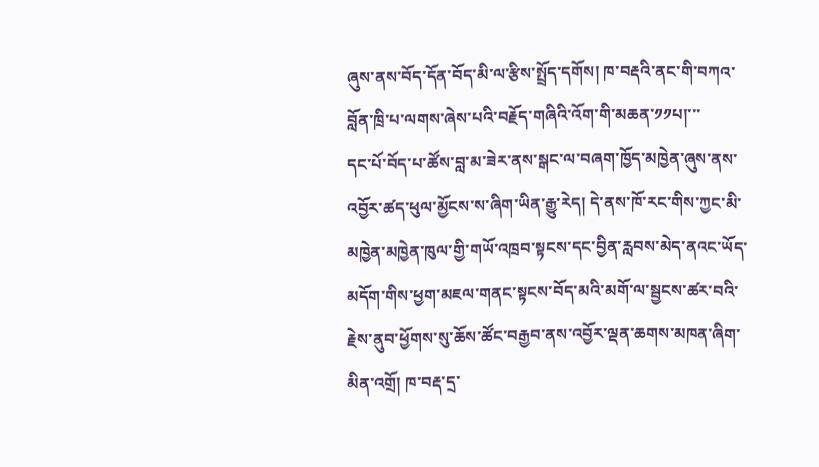ཞུས་ནས་བོད་དོན་བོད་མི་ལ་རྩིས་སྤྲོད་དགོས། ཁ་བརྡའི་ནང་གི་བཀའ་བློན་ཁྲི་པ་ལགས་ཞེས་པའི་བརྗོད་གཞིའི་འོག་གི་མཆན་༡༡པ།་་་
དང་པོ་བོད་པ་ཚོས་བླ་མ་ཟེར་ནས་སྒང་ལ་བཞག་ཁྱོད་མཁྱེན་ཞུས་ནས་འབྱོར་ཚད་ཕུལ་མྱོངས་ས་ཞིག་ཡིན་རྒྱུ་རེད། དེ་ནས་ཁོ་རང་གིས་ཀྱང་མི་མཁྱེན་མཁྱེན་ཁུལ་གྱི་གཡོ་འཁྲབ་སྟངས་དང་བྱིན་རླབས་མེད་ནའང་ཡོད་མདོག་གིས་ཕྱག་མཇལ་གནང་སྟངས་བོད་མའི་མགོ་ལ་སྦྱངས་ཚར་བའི་རྗེས་ནུབ་ཕྱོགས་སུ་ཆོས་ཚོང་བརྒྱབ་ནས་འབྱོར་ལྡན་ཆགས་མཁན་ཞིག་མིན་འགྲོ། ཁ་བརྡ་དྲ་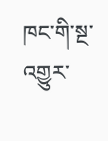ཁང་གི་སྔ་འགྱུར་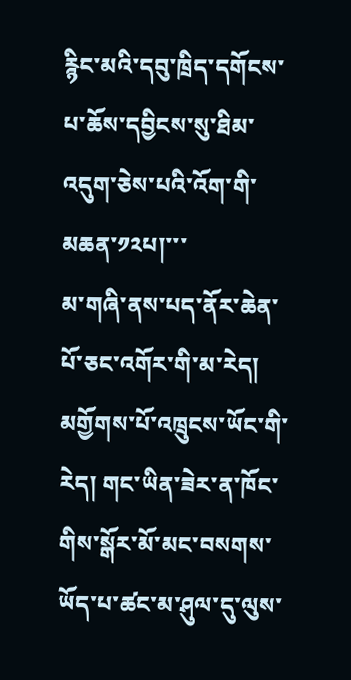རྙིང་མའི་དབུ་ཁྲིད་དགོངས་པ་ཆོས་དབྱིངས་སུ་ཐིམ་འདུག་ཅེས་པའི་འོག་གི་མཆན་༡༢པ།་་་
མ་གཞི་ནས་པད་ནོར་ཆེན་པོ་ཅང་འགོར་གི་མ་རེད། མགྱོགས་པོ་འཁྲུངས་ཡོང་གི་རེད། གང་ཡིན་ཟེར་ན་ཁོང་གིས་སྒོར་མོ་མང་བསགས་ཡོད་པ་ཚང་མ་ཤུལ་དུ་ལུས་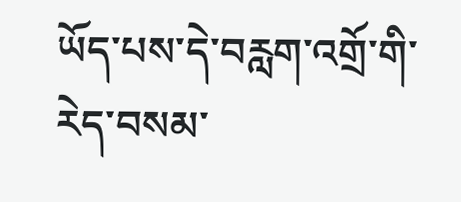ཡོད་པས་དེ་བརླག་འགྲོ་གི་རེད་བསམ་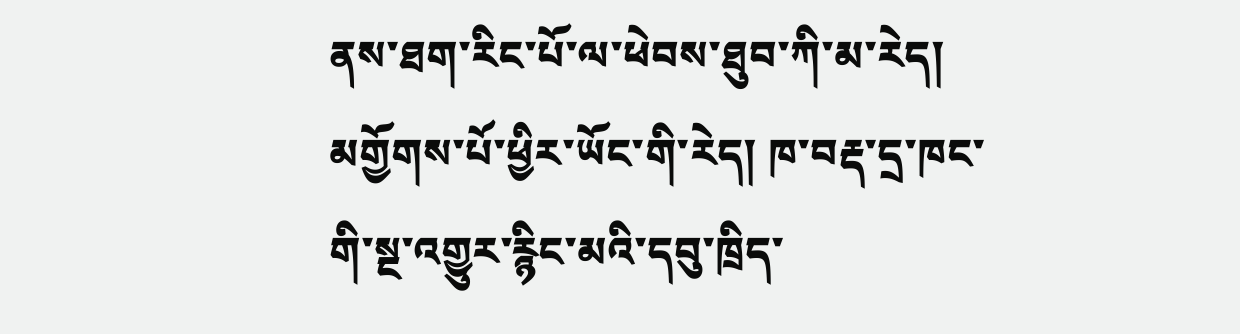ནས་ཐག་རིང་པོ་ལ་ཕེབས་ཐུབ་ཀི་མ་རེད། མགྱོགས་པོ་ཕྱིར་ཡོང་གི་རེད། ཁ་བརྡ་དྲ་ཁང་གི་སྔ་འགྱུར་རྙིང་མའི་དབུ་ཁྲིད་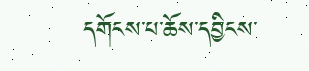དགོངས་པ་ཆོས་དབྱིངས་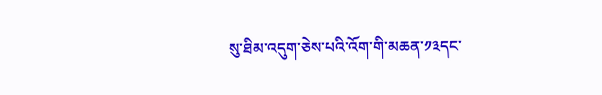སུ་ཐིམ་འདུག་ཅེས་པའི་འོག་གི་མཆན་༡༣དང་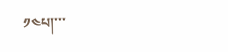༡༤པ།་་་